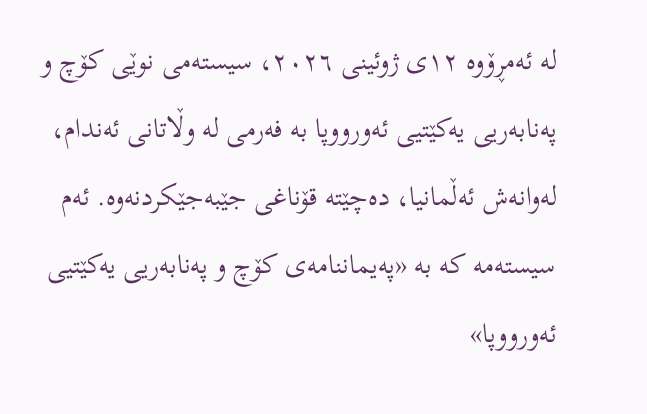لە ئەمڕۆوە ١٢ی ژوئینی ٢٠٢٦، سیستەمی نوێی کۆچ و پەنابەریی یەکێتیی ئەورووپا بە فەرمی لە وڵاتانی ئەندام، لەوانەش ئەڵمانیا، دەچێتە قۆناغی جێبەجێکردنەوە. ئەم سیستەمە کە بە «پەیماننامەی کۆچ و پەنابەریی یەکێتیی ئەورووپا»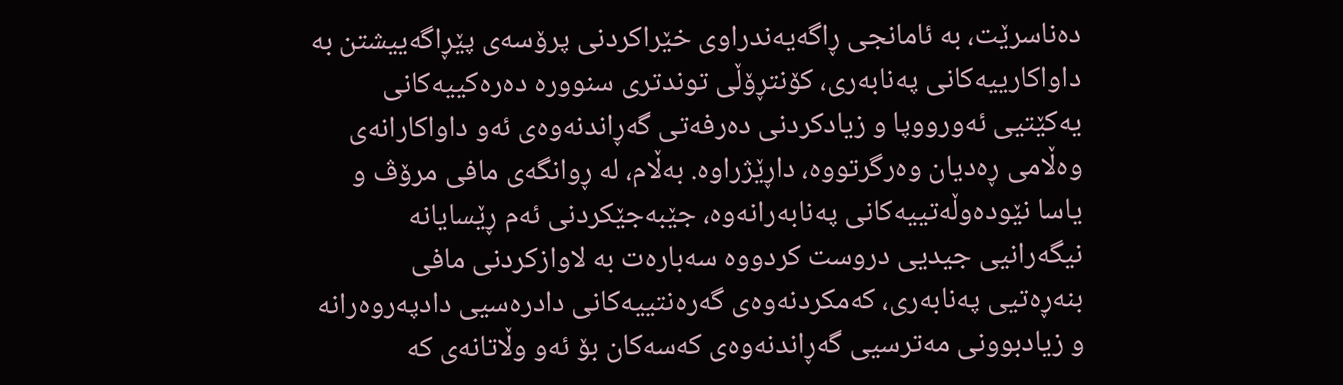دەناسرێت، بە ئامانجی ڕاگەیەندراوی خێراکردنی پرۆسەی پێڕاگەییشتن بە داواکارییەکانی پەنابەری، کۆنتڕۆڵی توندتری سنوورە دەرەکییەکانی یەکێتیی ئەورووپا و زیادکردنی دەرفەتی گەڕاندنەوەی ئەو داواکارانەی وەڵامی ڕەدیان وەرگرتووە، داڕێژراوە. بەڵام، لە ڕوانگەی مافی مرۆڤ و یاسا نێودەوڵەتییەکانی پەنابەرانەوە، جێبەجێکردنی ئەم ڕێسایانە نیگەرانیی جیدیی دروست کردووە سەبارەت بە لاوازکردنی مافی بنەڕەتیی پەنابەری، کەمکردنەوەی گەرەنتییەکانی دادرەسیی دادپەروەرانە و زیادبوونی مەترسیی گەڕاندنەوەی کەسەکان بۆ ئەو وڵاتانەی کە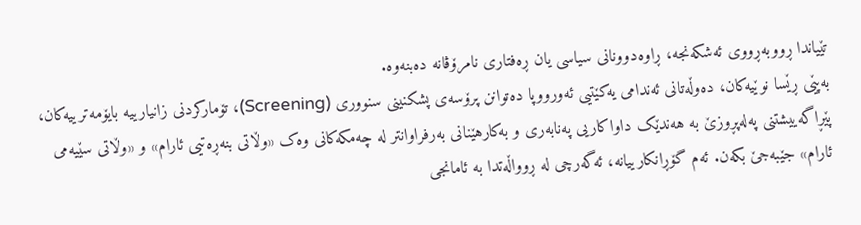تێیاندا ڕووبەڕووی ئەشکەنجە، ڕاوەدوونانی سیاسی یان ڕەفتاری نامرۆڤانە دەبنەوە.
بەپێی ڕێسا نوێیەکان، دەوڵەتانی ئەندامی یەکێتیی ئەورووپا دەتوانن پرۆسەی پشکنینی سنووری (Screening)، تۆمارکردنی زانیارییە بایۆمەترییەکان، پێڕاگەییشتنی پەلەپڕوزێ بە هەندێک داواکاریی پەنابەری و بەکارهێنانی بەرفراوانتر لە چەمکەکانی وەک «وڵاتی بنەڕەتیی ئارام» و «وڵاتی سێیەمی ئارام» جێبەجێ بکەن. ئەم گۆڕانکارییانە، ئەگەرچی لە ڕوواڵەتدا بە ئامانجی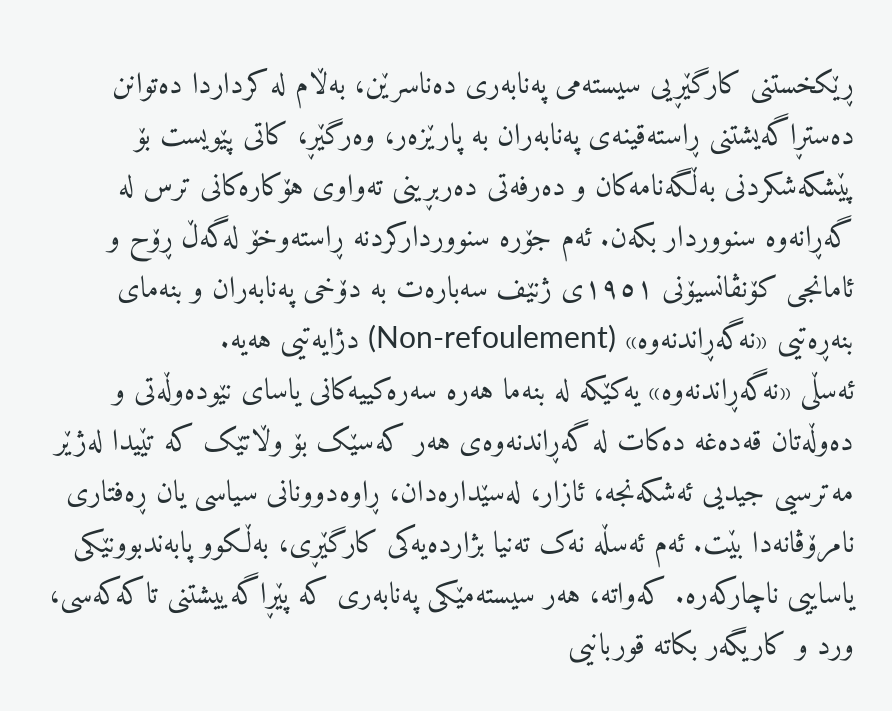ڕێکخستنی کارگێڕیی سیستەمی پەنابەری دەناسرێن، بەڵام لە کرداردا دەتوانن دەستڕاگەیشتنی ڕاستەقینەی پەنابەران بە پارێزەر، وەرگێڕ، کاتی پێویست بۆ پێشکەشکردنی بەڵگەنامەکان و دەرفەتی دەربڕینی تەواوی هۆکارەکانی ترس لە گەڕانەوە سنووردار بکەن. ئەم جۆرە سنووردارکردنە ڕاستەوخۆ لەگەڵ ڕۆح و ئامانجی کۆنڤانسیۆنی ١٩٥١ی ژنێف سەبارەت بە دۆخی پەنابەران و بنەمای بنەڕەتیی «نەگەڕاندنەوە» (Non-refoulement) دژایەتیی هەیە.
ئەسڵی «نەگەڕاندنەوە» یەکێکە لە بنەما هەرە سەرەکییەکانی یاسای نێودەوڵەتی و دەوڵەتان قەدەغە دەکات لە گەڕاندنەوەی هەر کەسێک بۆ وڵاتێک کە تێیدا لەژێر مەترسیی جیدیی ئەشکەنجە، ئازار، لەسێدارەدان، ڕاوەدوونانی سیاسی یان ڕەفتاری نامرۆڤانەدا بێت. ئەم ئەسڵە نەک تەنیا بژاردەیەکی کارگێڕی، بەڵکوو پابەندبوونێکی یاساییی ناچارکەرە. کەواتە، هەر سیستەمێکی پەنابەری کە پێڕاگەییشتنی تاکەکەسی، ورد و کاریگەر بکاتە قوربانیی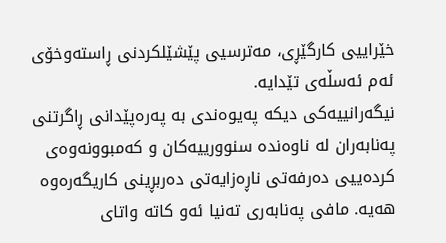خێراییی کارگێڕی، مەترسیی پێشێلکردنی ڕاستەوخۆی ئەم ئەسڵەی تێدایە.
نیگەرانییەکی دیکە پەیوەندی بە پەرەپێدانی ڕاگرتنی پەنابەران لە ناوەندە سنوورییەکان و کەمبوونەوەی کردەییی دەرفەتی ناڕەزایەتی دەربڕینی کاریگەرەوە هەیە. مافی پەنابەری تەنیا ئەو کاتە واتای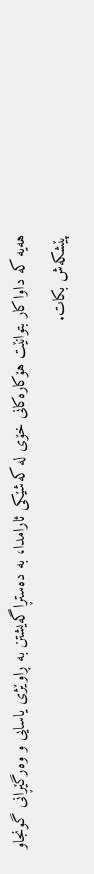هەیە کە داواکار بتوانێت هۆکارەکانی خۆی لە کەشێکی ئارامدا، بە دەستڕاگەیشتن بە ڕاوێژی یاسایی و وەرگێڕانی گونجاو پێشکەش بکات.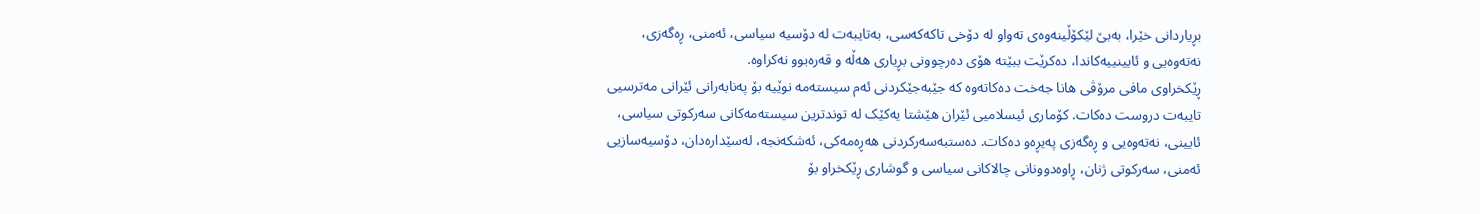بڕیاردانی خێرا، بەبێ لێکۆڵینەوەی تەواو لە دۆخی تاکەکەسی، بەتایبەت لە دۆسیە سیاسی، ئەمنی، ڕەگەزی، نەتەوەیی و ئایینییەکاندا، دەکرێت ببێتە هۆی دەرچوونی بڕیاری هەڵە و قەرەبوو نەکراوە.
ڕێکخراوی مافی مرۆڤی هانا جەخت دەکاتەوە کە جێبەجێکردنی ئەم سیستەمە نوێیە بۆ پەنابەرانی ئێرانی مەترسیی تایبەت دروست دەکات. کۆماری ئیسلامیی ئێران هێشتا یەکێک لە توندترین سیستەمەکانی سەرکوتی سیاسی، ئایینی، نەتەوەیی و ڕەگەزی پەیڕەو دەکات. دەستبەسەرکردنی هەڕەمەکی، ئەشکەنجە، لەسێدارەدان، دۆسیەسازیی ئەمنی، سەرکوتی ژنان، ڕاوەدوونانی چالاکانی سیاسی و گوشاری ڕێکخراو بۆ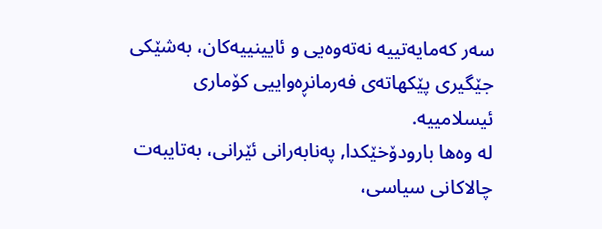سەر کەمایەتییە نەتەوەیی و ئایینییەکان، بەشێکی جێگیری پێکهاتەی فەرمانڕەواییی کۆماری ئیسلامییە.
لە وەها بارودۆخێکدا, پەنابەرانی ئێرانی، بەتایبەت چالاکانی سیاسی،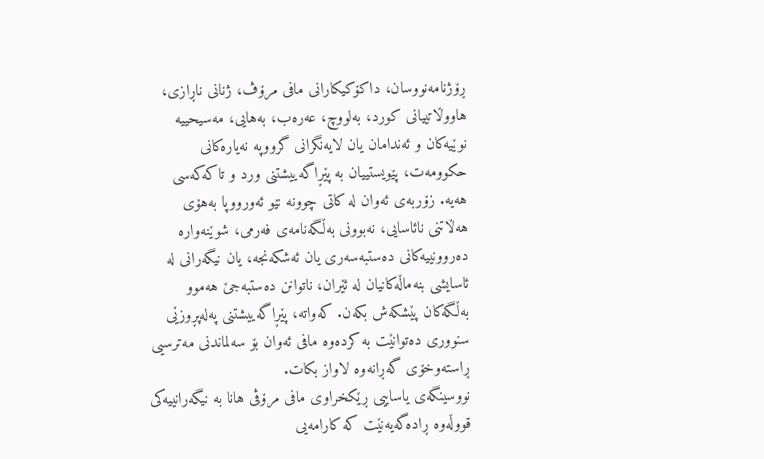ڕۆژنامەنووسان، داکۆکیکارانی مافی مرۆڤ، ژنانی ناڕازی، هاووڵاتییانی کورد، بەلووچ، عەرەب، بەهایی، مەسیحییە نوێیەکان و ئەندامان یان لایەنگرانی گرووپە نەیارەکانی حکوومەت، پێویستییان بە پێڕاگەییشتنی ورد و تاکەکەسی هەیە. زۆربەی ئەوان لە کاتی چوونە نێو ئەورووپا بەهۆی هەڵاتنی نائاسایی، نەبوونی بەڵگەنامەی فەرمی، شوێنەوارە دەروونییەکانی دەستبەسەری یان ئەشکەنجە، یان نیگەرانی لە ئاسایشی بنەماڵەکانیان لە ئێران، ناتوانن دەستبەجێ هەموو بەڵگەکان پێشکەش بکەن. کەواتە، پێڕاگەییشتنی پەلەپڕوزێی سنووری دەتوانێت بە کردەوە مافی ئەوان بۆ سەلماندنی مەترسیی ڕاستەوخۆی گەڕانەوە لاواز بکات.
نووسینگەی یاساییی ڕێکخراوی مافی مرۆڤی هانا بە نیگەرانییەکی قووڵەوە ڕادەگەیەنێت کە کارامەیی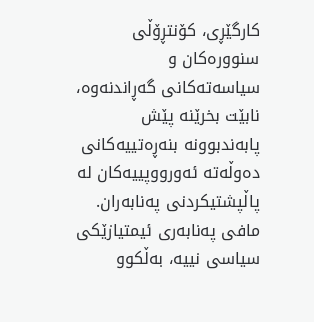کارگێڕی، کۆنتڕۆڵی سنوورەکان و سیاسەتەکانی گەڕاندنەوە، نابێت بخرێنە پێش پابەندبوونە بنەڕەتییەکانی دەوڵەتە ئەورووپییەکان لە پاڵپشتیکردنی پەنابەران. مافی پەنابەری ئیمتیازێکی سیاسی نییە، بەڵکوو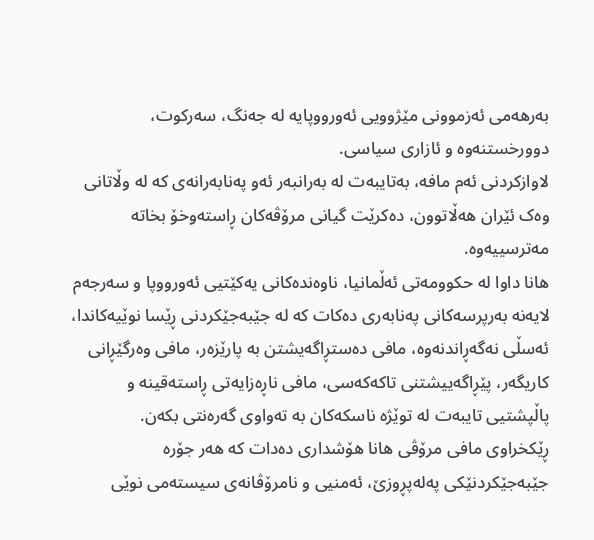بەرهەمی ئەزموونی مێژوویی ئەورووپایە لە جەنگ، سەرکوت، دوورخستنەوە و ئازاری سیاسی.
لاوازکردنی ئەم مافە، بەتایبەت لە بەرانبەر ئەو پەنابەرانەی کە لە وڵاتانی وەک ئێران هەڵاتوون، دەکرێت گیانی مرۆڤەکان ڕاستەوخۆ بخاتە مەترسییەوە.
هانا داوا لە حکوومەتی ئەڵمانیا، ناوەندەکانی یەکێتیی ئەورووپا و سەرجەم لایەنە بەرپرسەکانی پەنابەری دەکات کە لە جێبەجێکردنی ڕێسا نوێیەکاندا، ئەسڵی نەگەڕاندنەوە، مافی دەستڕاگەیشتن بە پارێزەر، مافی وەرگێڕانی کاریگەر، پێڕاگەییشتنی تاکەکەسی، مافی ناڕەزایەتی ڕاستەقینە و پاڵپشتیی تایبەت لە توێژە ناسکەکان بە تەواوی گەرەنتی بکەن.
ڕێکخراوی مافی مرۆڤی هانا هۆشداری دەدات کە هەر جۆرە جێبەجێکردنێکی پەلەپڕوزێ، ئەمنیی و نامرۆڤانەی سیستەمی نوێی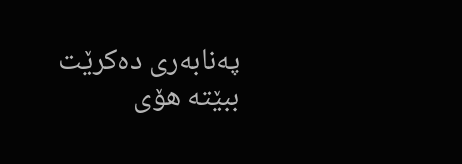پەنابەری دەکرێت ببێتە هۆی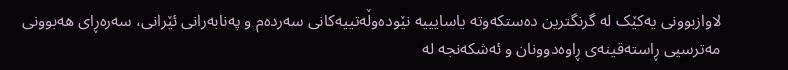لاوازبوونی یەکێک لە گرنگترین دەستکەوتە یاسایییە نێودەوڵەتییەکانی سەردەم و پەنابەرانی ئێرانی، سەرەڕای هەبوونی مەترسیی ڕاستەقینەی ڕاوەدوونان و ئەشکەنجە لە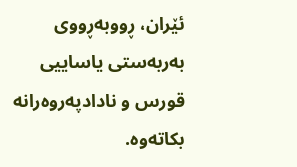ئێران، ڕووبەڕووی بەربەستی یاساییی قورس و نادادپەروەرانە بکاتەوە.